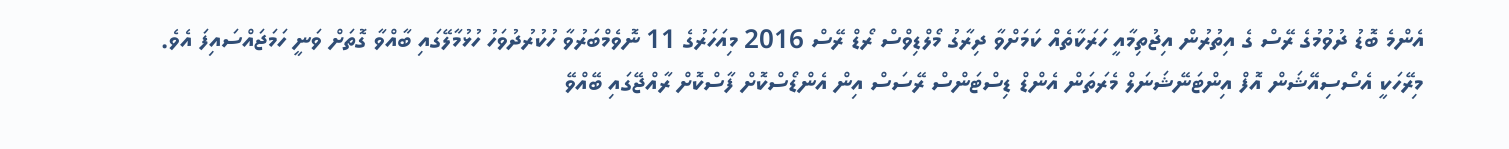އެންމެ ބޮޑު ދުވުމުގެ ރޭސް ގެ އިތުރުން އިޖުތިމާއީ ހަރަކާތެއް ކަމަށްވާ ދިރާގު މޯލްޑިވްސް ރޯޑް ރޭސް 2016 މިއަހަރުގެ 11 ނޮވެމްބަރުވާ ހުކުރުދުވަހު ހުޅުމާލޭގައި ބާއްވާ ގޮތަށް ވަނީ ހަމަޖައްސައިފަ އެވެ.
މިރޭހަކީ އެސޯސިއޭޝަން އޮފް އިންޓަނޭޝަނަލް މެރަތަން އެންޑް ޑިސްޓަންސް ރޭސަސް އިން އެންޑޯސްކޮށް ފާސްކޮށް ރާއްޖޭގައި ބޭއްވޭ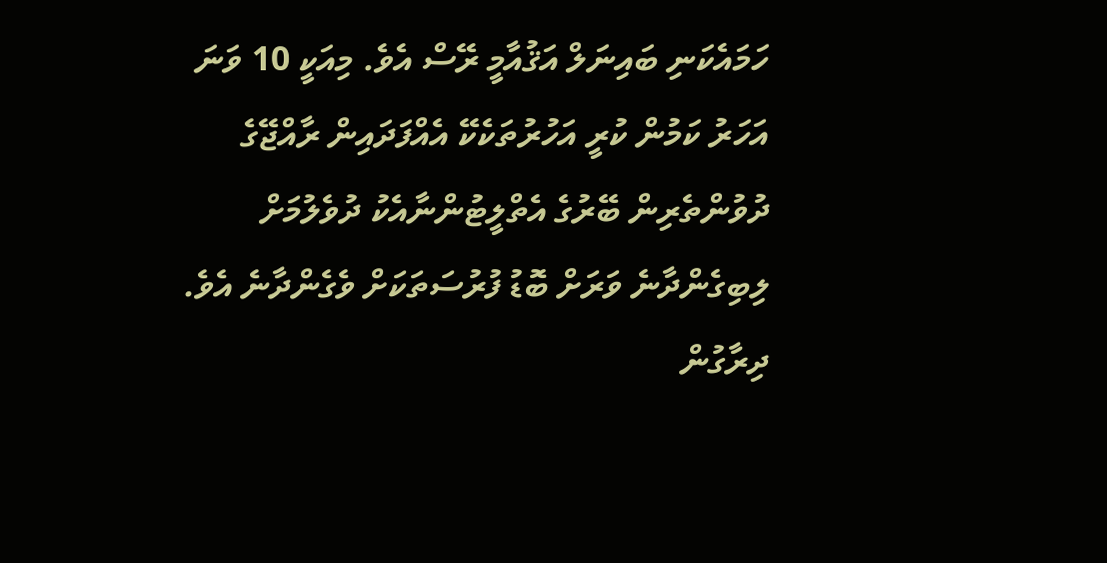ހަމައެކަނި ބައިނަލް އަޤުއާމީ ރޭސް އެވެ. މިއަކީ 10 ވަނަ އަހަރު ކަމުން ކުރީ އަހުރުތަކެކޭ އެއްފަދައިން ރާއްޖޭގެ ދުވުންތެރިން ބޭރުގެ އެތްލީޓުންނާއެކު ދުވެލުމަށް ލިބިގެންދާނެ ވަރަށް ބޮޑު ފުރުސަތަކަށް ވެގެންދާނެ އެވެ.
ދިރާގުން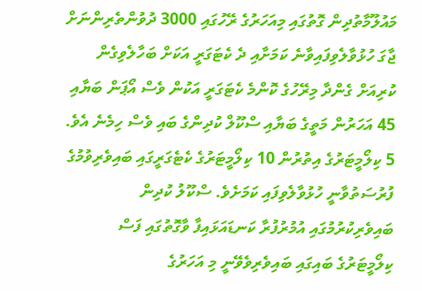މައުލޫމާތުދިން ގޮތުގައި މިއަހަރުގެ ރޭހުގައި 3000 ދުވުންތެރިންނަށް ޖާގަ ހުޅުވާލެވިފައިވާނެ ކަމަށާއި ދެ ކެޓަގަރީ އަކަށް ބަހާލެވިގެން ކުރިއަށް ގެންދާ މިރޭހުގެ ކޮންމެ ކެޓަގަރީ އަކުން ވެސް އޯޕަން ބަޔާއި 45 އަހަރުން މަތީގެ ބަޔާއި ސްކޫލް ކުދިންގެ ބައި ވެސް ހިމެނެ އެވެ. 5 ކިލޯމީޓަރުގެ އިތުރުން 10 ކިލޯމީޓަރުގެ ކެޓެގަރީގައި ބައިވެރިވުމުގެ ފުރުސަތުވާނީ ހުޅުވާލެވިފައި ކަމަށެވެ. ސްކޫލު ކުދިން ބައިވެރިކުރުމުގައި އުމުރުފުރާ ކަނޑައަޅައިފާ ވާގޮތުގައި ފަސް ކިލޯމީޓަރުގެ ބައިގައި ބައިވެރިވެވޭނީ މި އަހަރުގެ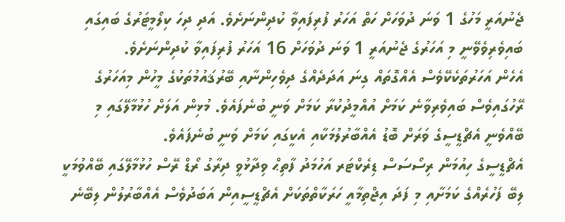ޖެނުއަރީ މަހުގެ 1 ވަނަ ދުވަހަށް ހަތް އަހަރު ފުރިފައިވާ ކުދިންނަށެވެ. އަދި ދިހަ ކިލޯމީޓަރުގެ ބައިގައި ބައިވެރިވެވޭނީ މި އަހަރުގެ ޖެނުއަރީ 1 ވަނަ ދުވަހަށް 16 އަހަރު ފުރިފައިވާ ކުދިންނަށެވެ.
އެހެން އަހަރުތަކެކޭވެސް އެއްގޮތައް ގިނަ އަދަދެއްގެ ދިވެހިންނާއި ބޭރުޤައުމުތަކުގެ މީހުން މިއަހަރުގެ ރޭހުގައިވެސް ބައިވެރިވާނެ ކަމަށް އުއްމީދުކުރާ ކަމަށް ވަނީ ބުނެފައެވެ. މުޅިން އަލަށް ހުޅުމާލޭގައި މި ބޭއްވެނީ އެޗްޑީސީގެ ވަރަށް ބޮޑު އެއްބާރުލުމަކާއި އެކީގައި ކަމަށް ވަނީ ބުނެފައެވެ.
އެޗްޑީސީގެ ހިއުމަން ރިސޯސަސް ޑިރެކްޓަރ އަހުމަދު ފާތިޙް ވިދާޅުވީ ދިރާގު ރޯޑް ރޭސް ހުޅުމާލޭގައި ބޭއްވުމަކީ ލިބޭ ފަހުރެއްގެ ކަމަށާއި މި ފަދަ އިޖްތިމާއީ ހަރަކާތްތަކަށް އެޗްޑީސީއިން އަބަދުވެސް އެއްބާރުލުން ލިބޭނެ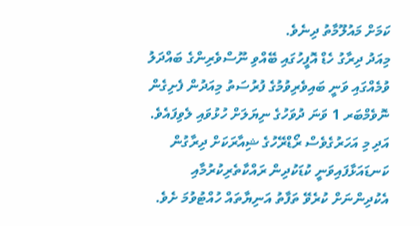ކަމަށް މައުލޫމާތު ދިނެވެ.
މިއަދު ދިރާގު ހެޑް އޮފީހުގައި ބޭއްވި ނޫސްވެރިންގެ ބައްދަލު ވުމެއްގައި ވަނީ ބައިވެރިވުމުގެ ފުރުސަތު މިއަދުން ފެށިގެން ނޮވެމްބަރ 1 ވަނަ ދުވަހުގެ ނިޔަލަށް ހުޅުވައި ލެވިފައެވެ. އަދި މި އަހަރުގެވެސް ރޯޑްރޭހުގެ ޝިއާރަކަށް ދިރާގުން ކަނޑައަޅާފައިވަނީ ކުޑަކުދިން ރައްކާތެރިކުރުމާއި އެކުދިންނަށް ކުރެވޭ ތަފާތު އަނިޔާތައް ހުއްޓުވުމަ ށެވެ.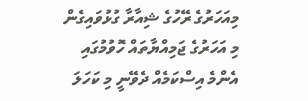މިއަހަރުގެ ރޭހުގެ ޝިއާރާ ގުޅުވައިގެން މި އަހަރުގެ ޖަމިއްޔާތައް ހޮވުމުގައި އެންމެ އިސްކަމެއް ދެވޭނީ މި ކަހަލަ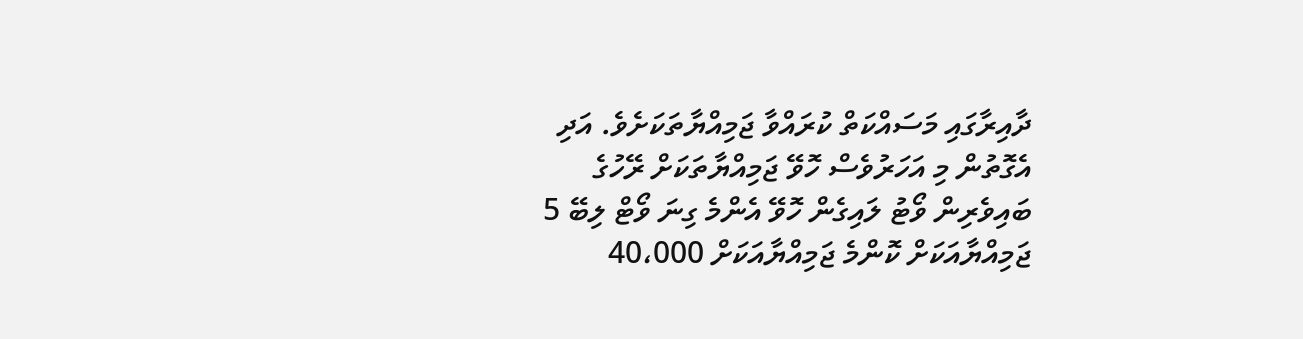ދާއިރާގައި މަސައްކަތް ކުރައްވާ ޖަމިއްޔާތަކަށެވެ. އަދި އެގޮތުން މި އަހަރުވެސް ހޮވޭ ޖަމިއްޔާތަކަށް ރޭހުގެ ބައިވެރިން ވޯޓު ލައިގެން ހޮވޭ އެންމެ ގިނަ ވޯޓް ލިބޭ 5 ޖަމިއްޔާއަކަށް ކޮންމެ ޖަމިއްޔާއަކަށް 40،000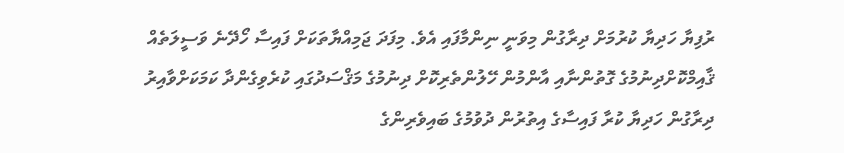ރުފިޔާ ހަދިޔާ ކުރުމަށް ދިރާގުން މިވަނީ ނިންމާފައި އެވެ. މިފަދަ ޖަމިއްޔާތަކަށް ފައިސާ ހޯދޭނެ ވަސީލަތެއް ޤާއިމްކޮށްދިނުމުގެ ގޮތުންނާއި އާންމުން ހޭލުންތެރިކޮށް ދިނުމުގެ މަޤްސަދުގައި ކުރެވިގެންދާ ކަމަކަށްވާއިރު ދިރާގުން ހަދިޔާ ކުރާ ފައިސާގެ އިތުރުން ދުވުމުގެ ބައިވެރިންގެ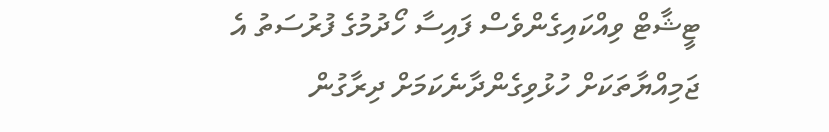ޓީޝާޓް ވިއްކައިގެންވެސް ފައިސާ ހޯދުމުގެ ފުރުސަތު އެ ޖަމިއްޔާތަކަށް ހުޅުވިގެންދާނެކަމަށް ދިރާގުން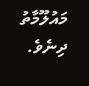މައުލޫމާތު ދިނެވެ.